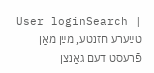User loginSearch |
טײַערע חזנטע, מײַן מאַן פֿרעסט דעם גאַנצן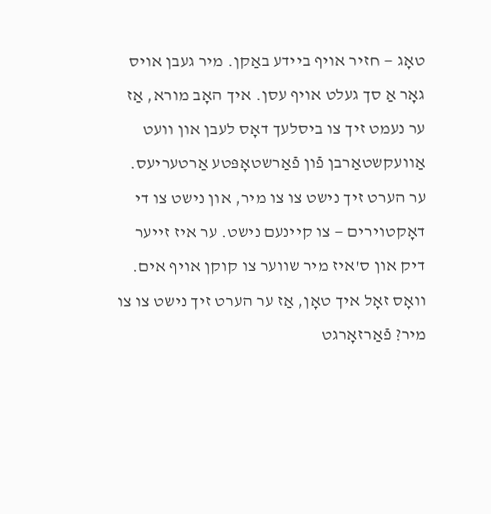טאָג — חזיר אויף ביידע באַקן. מיר געבן אויס גאָר אַ סך געלט אויף עסן. איך האָב מורא, אַז ער נעמט זיך צו ביסלעך דאָס לעבן און וועט אַוועקשטאַרבן פֿון פֿאַרשטאָפּטע אַרטעריעס. ער הערט זיך נישט צו צו מיר, און נישט צו די דאָקטוירים — צו קיינעם נישט. ער איז זייער דיק און ס'איז מיר שווער צו קוקן אויף אים. וואָס זאָל איך טאָן, אַז ער הערט זיך נישט צו צו מיר? פֿאַרזאָרגט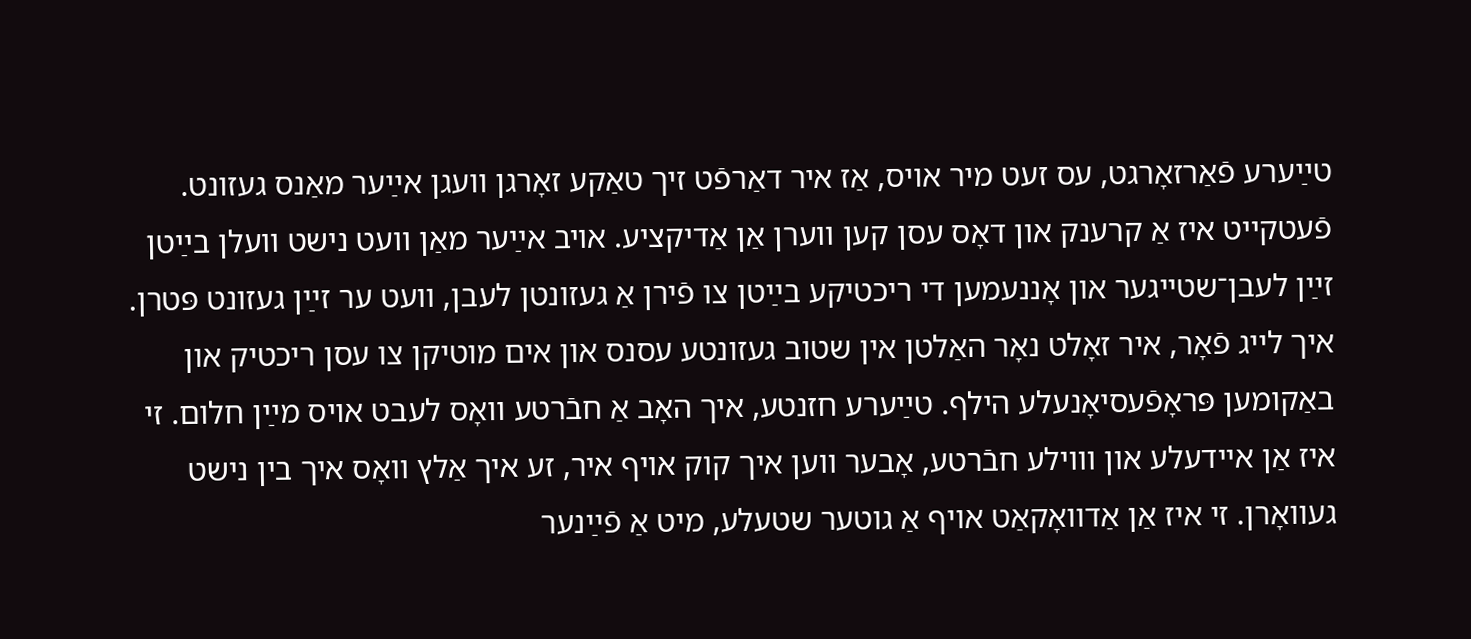טײַערע פֿאַרזאָרגט, עס זעט מיר אויס, אַז איר דאַרפֿט זיך טאַקע זאָרגן וועגן אײַער מאַנס געזונט. פֿעטקייט איז אַ קרענק און דאָס עסן קען ווערן אַן אַדיקציע. אויב אײַער מאַן וועט נישט וועלן בײַטן זײַן לעבן־שטייגער און אָננעמען די ריכטיקע בײַטן צו פֿירן אַ געזונטן לעבן, וועט ער זײַן געזונט פּטרן. איך לייג פֿאָר, איר זאָלט נאָר האַלטן אין שטוב געזונטע עסנס און אים מוטיקן צו עסן ריכטיק און באַקומען פּראָפֿעסיאָנעלע הילף. טײַערע חזנטע, איך האָב אַ חבֿרטע וואָס לעבט אויס מײַן חלום. זי איז אַן איידעלע און וווילע חבֿרטע, אָבער ווען איך קוק אויף איר, זע איך אַלץ וואָס איך בין נישט געוואָרן. זי איז אַן אַדוואָקאַט אויף אַ גוטער שטעלע, מיט אַ פֿײַנער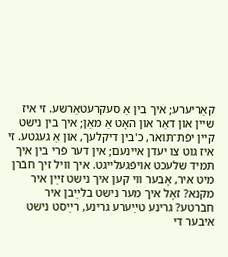קאַריערע; איך בין אַ סעקרעטאַרשע. זי איז שיין און דאַר און האָט אַ מאַן; איך בין נישט קיין יפֿת־תּואר, כ'בין דיקלעך, און אַ געגטע. זי איז גוט צו יעדן איינעם; אין דער פֿרי בין איך תּמיד שלעכט אויפֿגעלייגט. איך וויל זיך חבֿרן מיט איר, אָבער ווי קען איך נישט זײַן איר מקנא? זאָל איך מער נישט בלײַבן איר חבֿרטע? גרינע טײַערע גרינע, רײַסט נישט איבער די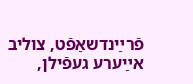פֿרײַנדשאַפֿט, צוליב אײַערע געפֿילן,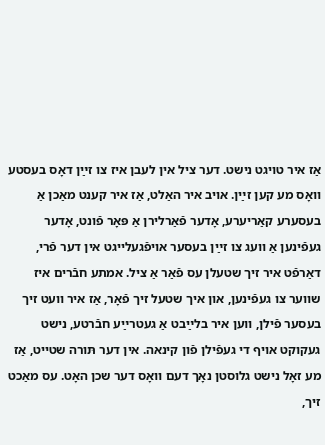אַז איר טויגט נישט. דער ציל אין לעבן איז צו זײַן דאָס בעסטע וואָס מע קען זײַן. אויב איר האַלט, אַז איר קענט מאַכן אַ בעסערע קאַריערע, אָדער פֿאַרלירן אַ פּאָר פֿונט, אָדער געפֿינען אַ וועג צו זײַן בעסער אויפֿגעלייגט אין דער פֿרי, דאַרפֿט איר זיך שטעלן עס פֿאַר אַ ציל. אמתע חבֿרים איז שווער צו געפֿינען, און איך שטעל זיך פֿאָר, אַז איר וועט זיך בעסער פֿילן, ווען איר בלײַבט אַ געטרײַע חבֿרטע, נישט געקוקט אויף די געפֿילן פֿון קינאה. אין דער תּורה שטייט, אַז מע זאָל נישט גלוסטן נאָך דעם וואָס דער שכן האָט. עס מאַכט זיך,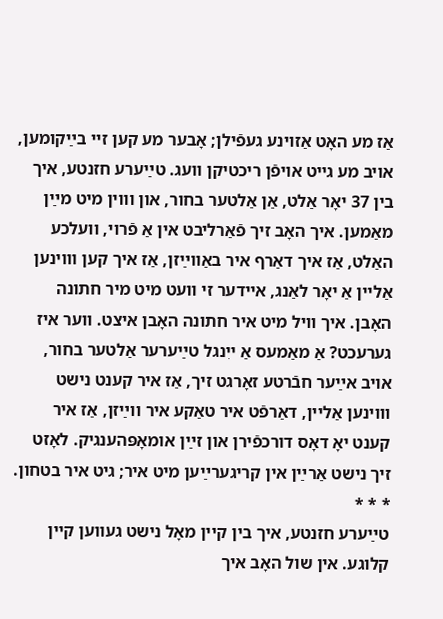אַז מע האָט אַזוינע געפֿילן; אָבער מע קען זיי בײַקומען, אויב מע גייט אויפֿן ריכטיקן וועג. טײַערע חזנטע, איך בין 37 יאָר אַלט, אַן אַלטער בחור, און וווין מיט מײַן מאַמען. איך האָב זיך פֿאַרליבט אין אַ פֿרוי, וועלכע האַלט, אַז איך דאַרף איר באַווײַזן, אַז איך קען וווינען אַליין אַ יאָר לאַנג, איידער זי וועט מיט מיר חתונה האָבן. איך וויל מיט איר חתונה האָבן איצט. ווער איז גערעכט? אַ מאַמעס אַ ייִנגל טײַערער אַלטער בחור, אויב אײַער חבֿרטע זאָרגט זיך, אַז איר קענט נישט וווינען אַליין, דאַרפֿט איר טאַקע איר ווײַזן, אַז איר קענט יאָ דאָס דורכפֿירן און זײַן אומאָפּהענגיק. לאָזט זיך נישט אַרײַן אין קריגערײַען מיט איר; גיט איר בטחון.
* * *
טײַערע חזנטע, איך בין קיין מאָל נישט געווען קיין קלוגע. אין שול האָב איך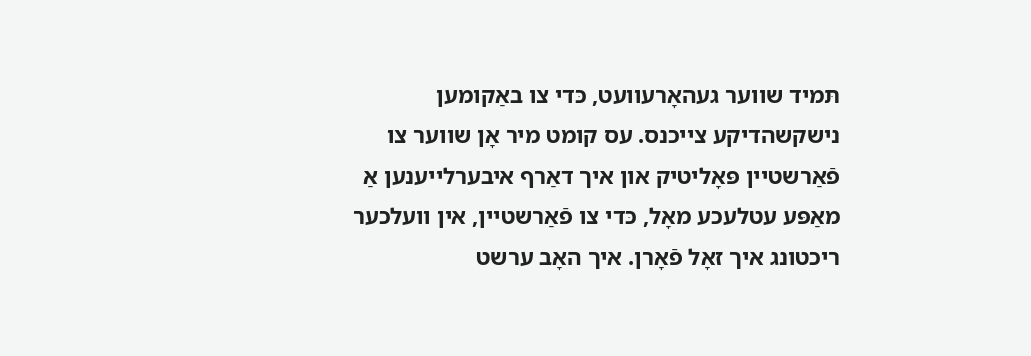תּמיד שווער געהאָרעוועט, כּדי צו באַקומען נישקשהדיקע צייכנס. עס קומט מיר אָן שווער צו פֿאַרשטיין פּאָליטיק און איך דאַרף איבערלייענען אַ מאַפּע עטלעכע מאָל, כּדי צו פֿאַרשטיין, אין וועלכער ריכטונג איך זאָל פֿאָרן. איך האָב ערשט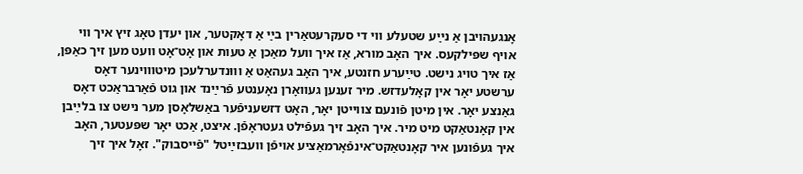אָנגעהויבן אַ נײַע שטעלע ווי די סעקרעטאַרין בײַ אַ דאָקטער, און יעדן טאָג זיץ איך ווי אויף שפּילקעס. איך האָב מורא, אַז איך וועל מאַכן אַ טעות און אָט־אָט וועט מען זיך כאַפּן, אַז איך טויג נישט. טײַערע חזנטע, איך האָב געהאַט אַ וווּנדערלעכן מיטוווינער דאָס ערשטע יאָר אין קאָלעדזש. מיר זענען געוואָרן נאָענטע פֿרײַנד און גוט פֿאַרבראַכט דאָס גאַנצע יאָר. אין מיטן פֿונעם צווייטן יאָר, האָט דזשעניפֿער באַשלאָסן מער נישט צו בלײַבן אין קאָנטאַקט מיט מיר. איך האָב זיך געפֿילט געטראָפֿן. איצט, אַכט יאָר שפּעטער, האָב איך געפֿונען איר קאָנטאַקט־אינפֿאָרמאַציע אויפֿן וועבזײַטל "פֿייסבוק". זאָל איך זיך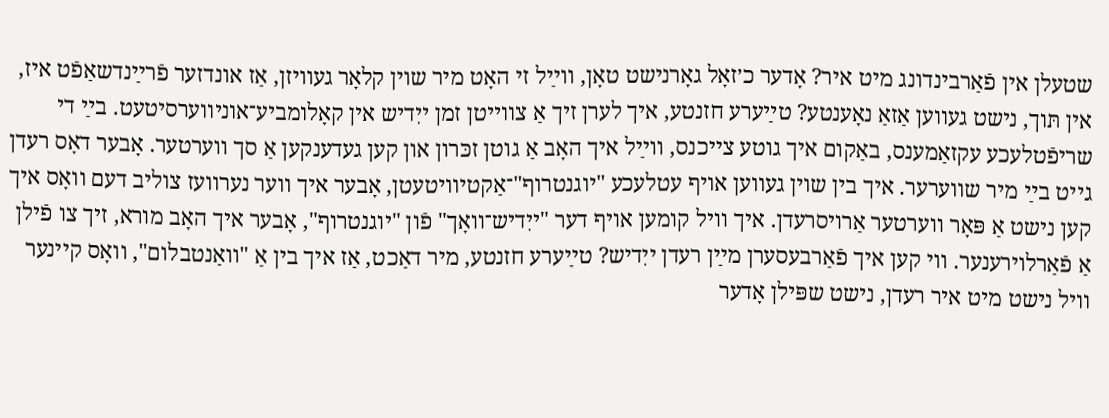שטעלן אין פֿאַרבינדונג מיט איר? אָדער כ׳זאָל גאָרנישט טאָן, ווײַל זי האָט מיר שוין קלאָר געוויזן, אַז אונדזער פֿרײַנדשאַפֿט איז, אין תּוך, נישט געווען אַזאַ נאָענטע? טײַערע חזנטע, איך לערן זיך אַ צווייטן זמן ייִדיש אין קאָלומביע־אוניווערסיטעט. בײַ די שריפֿטלעכע עקזאַמענס, באַקום איך גוטע צייכנס, ווײַל איך האָב אַ גוטן זכּרון און קען געדענקען אַ סך ווערטער. אָבער דאָס רעדן גייט בײַ מיר שווערער. איך בין שוין געווען אויף עטלעכע "יוגנטרוף"־אַקטיוויטעטן, אָבער איך ווער נערוועז צוליב דעם וואָס איך קען נישט אַ פּאָר ווערטער אַרויסרעדן. איך וויל קומען אויף דער "ייִדיש־וואָך" פֿון "יוגנטרוף", אָבער איך האָב מורא, זיך צו פֿילן אַ פֿאַרלוירענער. ווי קען איך פֿאַרבעסערן מײַן רעדן ייִדיש? טײַערע חזנטע, מיר דאַכט, אַז איך בין אַ "וואַנטבלום", וואָס קיינער וויל נישט מיט איר רעדן, נישט שפּילן אָדער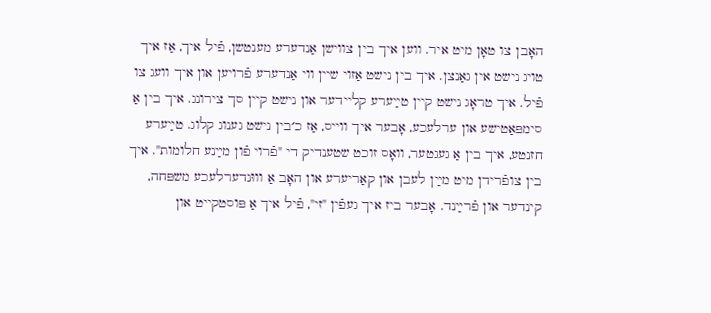האָבן צו טאָן מיט איר. ווען איך בין צווישן אַנדערע מענטשן, פֿיל איך, אַז איך טויג נישט אין גאַנצן. איך בין נישט אַזוי שיין ווי אַנדערע פֿרויען און איך וועג צו פֿיל. איך טראָג נישט קיין טײַערע קליידער און נישט קיין סך צירונג. איך בין אַ סימפּאַטישע און ערלעכע, אָבער איך ווייס, אַז כ׳בין נישט גענוג קלוג. טײַערע חזנטע, איך בין אַ געגטער, וואָס זוכט שטענדיק די "פֿרוי פֿון מײַנע חלומות". איך בין צופֿרידן מיט מײַן לעבן און קאַריערע און האָב אַ וווּנדערלעכע משפּחה, קינדער און פֿרײַנד. אָבער ביז איך געפֿין "זי", פֿיל איך אַ פּוסטקייט און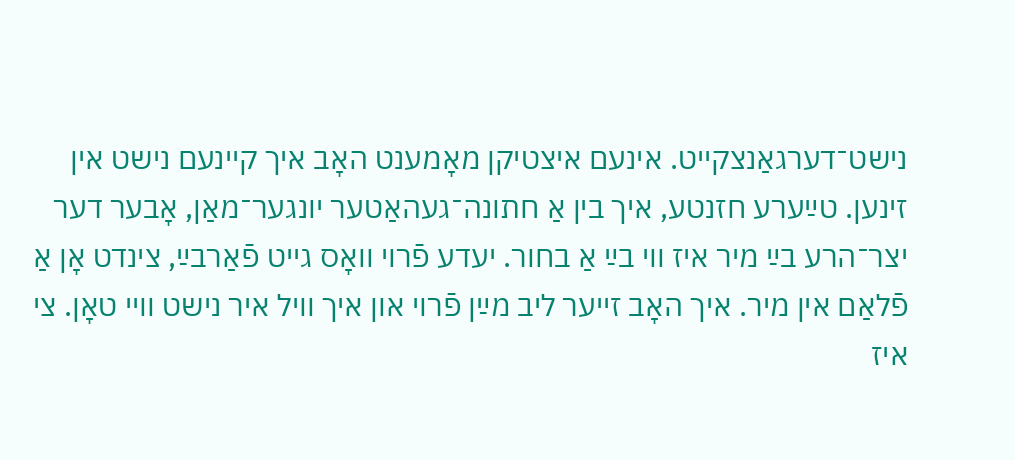נישט־דערגאַנצקייט. אינעם איצטיקן מאָמענט האָב איך קיינעם נישט אין זינען. טײַערע חזנטע, איך בין אַ חתונה־געהאַטער יונגער־מאַן, אָבער דער יצר־הרע בײַ מיר איז ווי בײַ אַ בחור. יעדע פֿרוי וואָס גייט פֿאַרבײַ, צינדט אָן אַ פֿלאַם אין מיר. איך האָב זייער ליב מײַן פֿרוי און איך וויל איר נישט וויי טאָן. צי איז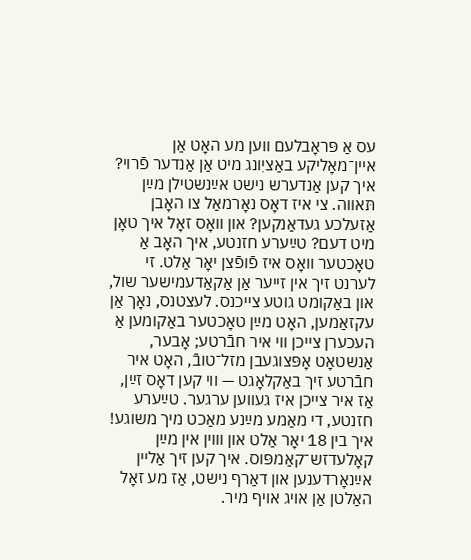עס אַ פּראָבלעם ווען מע האָט אַן איין־מאָליקע באַציִונג מיט אַן אַנדער פֿרוי? איך קען אַנדערש נישט אײַנשטילן מײַן תּאווה. צי איז דאָס נאָרמאַל צו האָבן אַזעלכע געדאַנקען? און וואָס זאָל איך טאָן מיט דעם? טײַערע חזנטע, איך האָב אַ טאָכטער וואָס איז פֿופֿצן יאָר אַלט. זי לערנט זיך אין זייער אַן אַקאַדעמישער שול, און באַקומט גוטע צייכנס. לעצטנס, נאָך אַן עקזאַמען, האָט מײַן טאָכטער באַקומען אַ העכערן צייכן ווי איר חבֿרטע; אָבער, אַנשטאָט אָפּצוגעבן מזל־טובֿ, האָט איר חבֿרטע זיך באַקלאָגט — ווי קען דאָס זײַן, אַז איר צייכן איז געווען ערגער. טײַערע חזנטע, די מאַמע מײַנע מאַכט מיך משוגע! איך בין 18 יאָר אַלט און וווין אין מײַן קאָלעדזש־קאַמפּוס. איך קען זיך אַליין אײַנאָרדענען און דאַרף נישט, אַז מע זאָל האַלטן אַן אויג אויף מיר.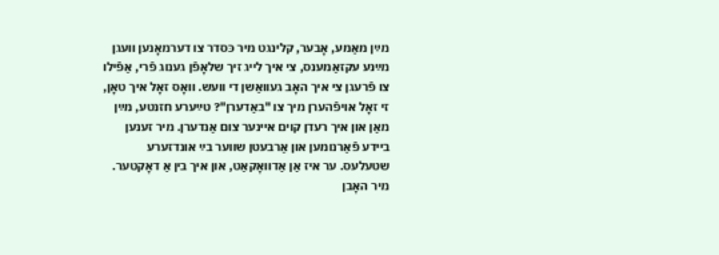מײַן מאַמע, אָבער, קלינגט מיר כּסדר צו דערמאָנען וועגן מײַנע עקזאַמענס, צי איך לייג זיך שלאָפֿן גענוג פֿרי, אַפֿילו צו פֿרעגן צי איך האָב געוואַשן די וועש. וואָס זאָל איך טאָן, זי זאָל אויפֿהערן מיך צו "באַדערן"? טײַערע חזנטע, מײַן מאַן און איך רעדן קוים איינער צום אַנדערן. מיר זענען ביידע פֿאַרנומען און אַרבעטן שווער בײַ אונדזערע שטעלעס. ער איז אַן אַדוואָקאַט, און איך בין אַ דאָקטער. מיר האָבן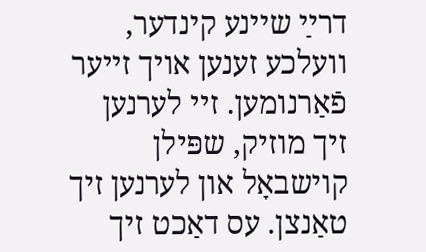דרײַ שיינע קינדער, וועלכע זענען אויך זייער פֿאַרנומען. זיי לערנען זיך מוזיק, שפּילן קוישבאָל און לערנען זיך טאַנצן. עס דאַכט זיך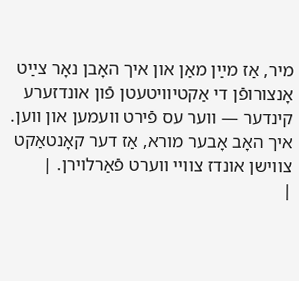מיר, אַז מײַן מאַן און איך האָבן נאָר צײַט אָנצורופֿן די אַקטיוויטעטן פֿון אונדזערע קינדער — ווער עס פֿירט וועמען און ווען. איך האָב אָבער מורא, אַז דער קאָנטאַקט צווישן אונדז צוויי ווערט פֿאַרלוירן. |
|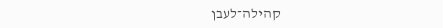קהילה־לעבן